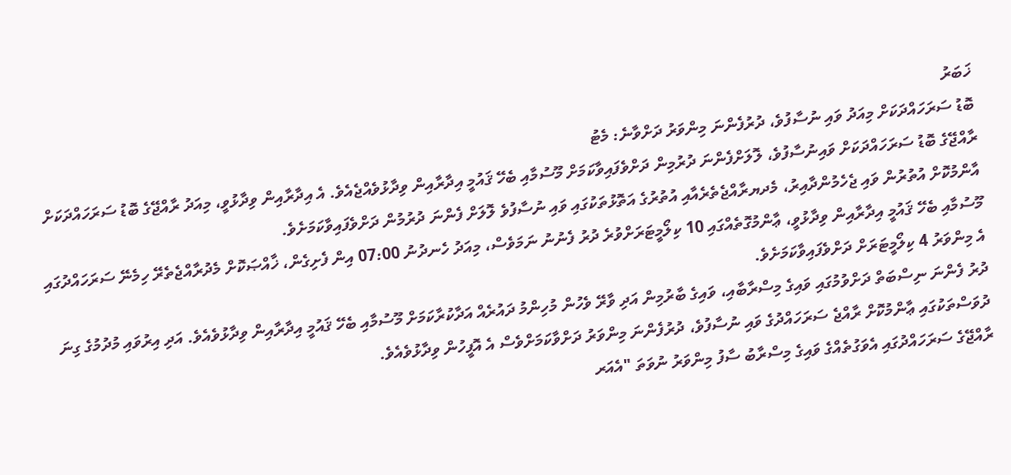ޚަބަރު
ބޮޑު ސަރަހައްދަކަށް މިއަދު ވައި ނުސާފުވެ، ދުރުފެންނަ މިންވަރު ދަށްވާނެ: މެޓު
ރާއްޖޭގެ ބޮޑު ސަރަހައްދަކަށް ވައިނުސާފުވެ، ލޮލަށްފެންނަ ދުރުމިން ދަށްވެފައިވާކަމަށް މޫސުމާއި ބެހޭ ޤައުމީ އިދާރާއިން ވިދާޅުވެއްޖެއެވެ. އެ އިދާރާއިން ވިދާޅުވީ، މިއަދު ރާއްޖޭގެ ބޮޑު ސަރަހައްދަކަށް އާންމުކޮށް އުތުރުން ވައި ޖެހެމުންދާއިރު، މެދޔރާއްޖެތެރެއާއި އުތުރުގެ އަތޮޅުތަކުގައި ވައި ނުސާފުވެ ލޮލަށް ފެންނަ ދުރުމުން ދަށްވެފައިވާކަމަށެވެ.
މޫސުމާއި ބެހޭ ޤައުމީ އިދާރާއިން ވިދާޅުވީ، ޢާންމުގޮތެއްގައި 10 ކިލޯމީޓަރަށްވުރެ ދުރު ފެނުނު ނަމަވެސް، މިއަދު ހެނދުނު 07:00 އިން ފެށިގެން، ޚާއްޞަކޮށް މެދުރާއްޖެތެރޭ ހިމެނޭ ސަރަހައްދުގައި އެ މިންވަރު 4 ކިލޯމީޓަރަށް ދަށްވެފައިވާކަމަށެވެ.
ދުރު ފެންނަ ނިސްބަތް ދަށްވުމުގައި ވައިގެ މިސްރާބާއި، ވައިގެ ބާރުމިން އަދި ވާރޭ ވެހުން މުހިންމު ދައުރެއް އަދާކުރާކަމަށް މޫސުމާއި ބެހޭ ޤައުމީ އިދާރާއިން ވިދާޅުވެއެވެ. އަދި އިރުވައި މުދުމުގެ ގިނަ ދުވަސްތަކުގައި ޢާންމުކޮށް ރާއްޖެ ސަރަހައްދުގެ ވައި ނުސާފުވެ، ދުރުފެންނަ މިންވަރު ދަށްވާކަމަށްވެސް އެ އޮފީހުން ވިދާޅުވެއެވެ.
ރާއްޖޭގެ ސަރަހައްދުގައި އެވަގުތެއްގެ ވައިގެ މިސްރާބު ސާފު މިންވަރު ނުވަތަ "އެއަރ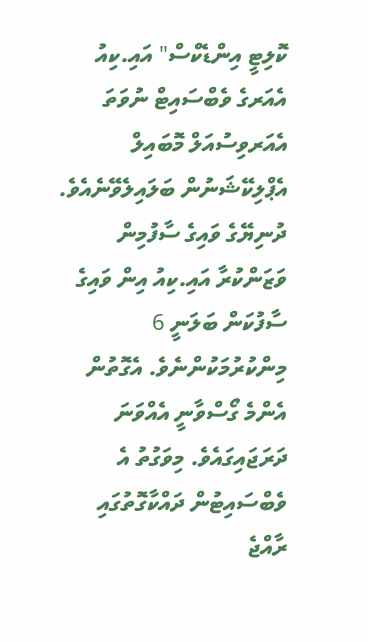ކޮލިޓީ އިންޑެކްސް" އައި.ކިއު އެއަރގެ ވެބްސައިޓް ނުވަތަ އެއަރވިސުއަލް މޮބައިލް އެޕްލިކޭޝަނުން ބަލައިލެވޭނެއެވެ. ދުނިޔޭގެ ވައިގެ ސާފުމިން ވަޒަންކުރާ އައި.ކިއު އިން ވައިގެ ސާފުކަން ބަލަނީ 6 މިންކުރުމަކުންނެވެ. އެގޮތުން އެންމެ ގޯސްވާނީ އެއްވަނަ ދަރަޖައިގައެވެ. މިވަގުތު އެ ވެބްސައިޓުން ދައްކާގޮތުގައި ރާއްޖެ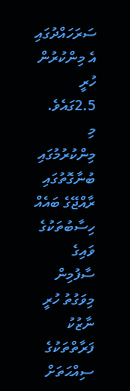ސަރަހައްދުގައި އެ މިންކުރުން ހުރީ 2.5ގައެވެ.
މި މިންކުރުމުގައި ބުނާގޮތުގައި ރާއްޖޭގެ ބައެއް ހިސާބުތަކުގެ ވައިގެ ސާފުމިން މިވަގުތު ހުރީ ނާޒުކު ފަރާތްތަކުގެ ސިއްޙަތަށް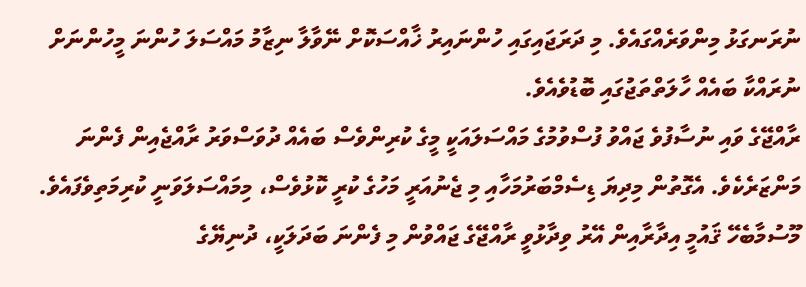ނުރަނގަޅު މިންވަރެއްގައެވެ. މި ދަރަޖައިގައި ހުންނައިރު ޚާއްސަކޮށް ނޭވާލާ ނިޒާމު މައްސަލަ ހުންނަ މީހުންނަށް ނުރައްކާ ބައެއް ހާލަތްތަޖުގައި ބޮޑުވެއެވެ.
ރާއްޖޭގެ ވައި ނުސާފުވެ ޖައްވު ފުސްވުމުގެ މައްސަލައަކީ މީގެ ކުރިންވެސް ބައެއް ދުވަސްވަރު ރާއްޖެއިން ފެންނަ މަންޒަރެކެވެ. އެގޮތުން މިދިޔަ ޑިސެމްބަރުމަހާއި މި ޖެނުއަރީ މަހުގެ ކުރީ ކޮޅުވެސް، މިމައްސަލަވަނީ ކުރިމަތިވެފައެވެ. މޫސުމާބެހޭ ޤައުމީ އިދާރާއިން އޭރު ވިދާޅުވީ ރާއްޖޭގެ ޖައްވުން މި ފެންނަ ބަދަލަކީ، ދުނިޔޭގެ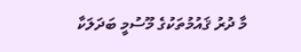މާ ދުރު ޤައުމުތަކުގެ މޫސުމީ ބަދަލަކާ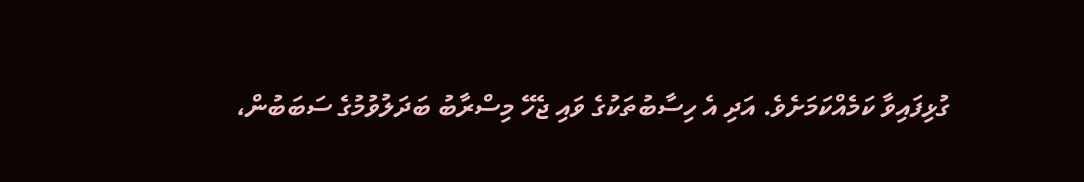ގުޅިފައިވާ ކަމެއްކަމަށެވެ. އަދި އެ ހިސާބުތަކުގެ ވައި ޖެހޭ މިސްރާބު ބަދަލުވުމުގެ ސަބަބުން،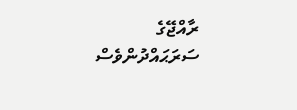ރާއްޖޭގެ ސަރަޙައްދުންވެސް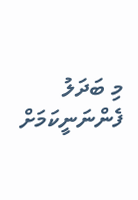މި ބަދަލު ފެންނަނީކަމަށް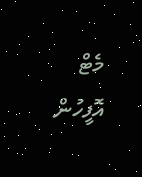މެޓް އޮފީހުން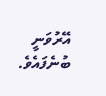އޭރުވަނީ ބުނެފައެވެ.